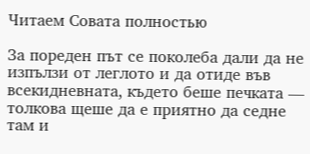Читаем Совата полностью

За пореден път се поколеба дали да не изпълзи от леглото и да отиде във всекидневната, където беше печката — толкова щеше да е приятно да седне там и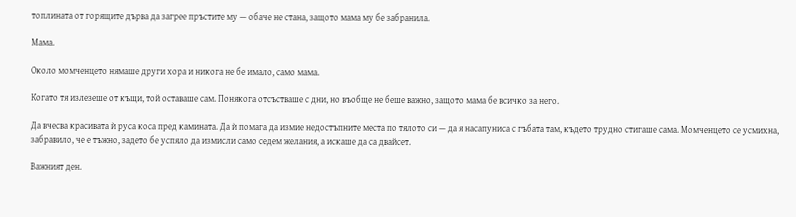топлината от горящите дърва да загрее пръстите му — обаче не стана, защото мама му бе забранила.

Мама.

Около момченцето нямаше други хора и никога не бе имало, само мама.

Когато тя излезеше от къщи, той оставаше сам. Понякога отсъстваше с дни, но въобще не беше важно, защото мама бе всичко за него.

Да вчесва красивата ѝ руса коса пред камината. Да ѝ помага да измие недостъпните места по тялото си — да я насапуниса с гъбата там, където трудно стигаше сама. Момченцето се усмихна, забравило, че е тъжно, задето бе успяло да измисли само седем желания, а искаше да са двайсет.

Важният ден.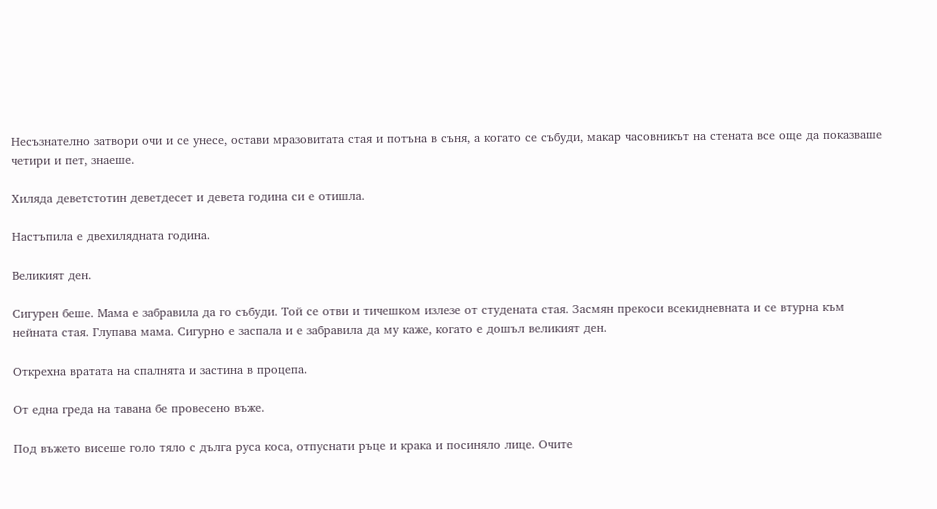Несъзнателно затвори очи и се унесе, остави мразовитата стая и потъна в съня, а когато се събуди, макар часовникът на стената все още да показваше четири и пет, знаеше.

Хиляда деветстотин деветдесет и девета година си е отишла.

Настъпила е двехилядната година.

Великият ден.

Сигурен беше. Мама е забравила да го събуди. Той се отви и тичешком излезе от студената стая. Засмян прекоси всекидневната и се втурна към нейната стая. Глупава мама. Сигурно е заспала и е забравила да му каже, когато е дошъл великият ден.

Открехна вратата на спалнята и застина в процепа.

От една греда на тавана бе провесено въже.

Под въжето висеше голо тяло с дълга руса коса, отпуснати ръце и крака и посиняло лице. Очите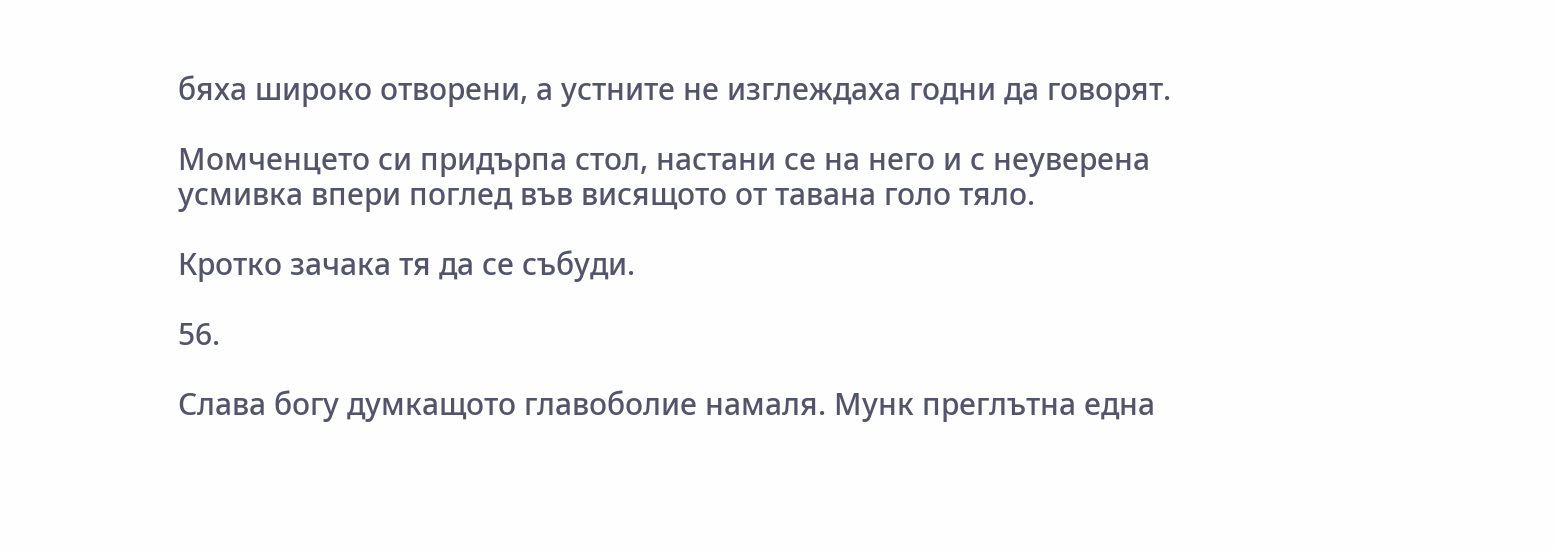бяха широко отворени, а устните не изглеждаха годни да говорят.

Момченцето си придърпа стол, настани се на него и с неуверена усмивка впери поглед във висящото от тавана голо тяло.

Кротко зачака тя да се събуди.

56.

Слава богу думкащото главоболие намаля. Мунк преглътна една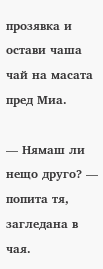прозявка и остави чаша чай на масата пред Миа.

— Нямаш ли нещо друго? — попита тя, загледана в чая.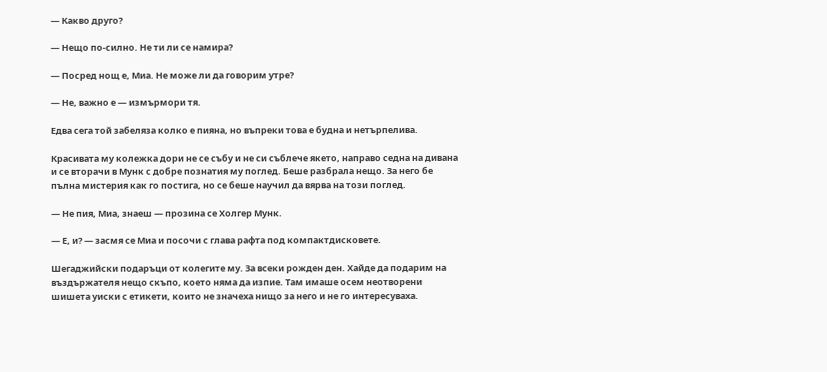— Какво друго?

— Нещо по-силно. Не ти ли се намира?

— Посред нощ е, Миа. Не може ли да говорим утре?

— Не, важно е — измърмори тя.

Едва сега той забеляза колко е пияна, но въпреки това е будна и нетърпелива.

Красивата му колежка дори не се събу и не си съблече якето, направо седна на дивана и се вторачи в Мунк с добре познатия му поглед. Беше разбрала нещо. За него бе пълна мистерия как го постига, но се беше научил да вярва на този поглед.

— Не пия, Миа, знаеш — прозина се Холгер Мунк.

— Е, и? — засмя се Миа и посочи с глава рафта под компактдисковете.

Шегаджийски подаръци от колегите му. За всеки рожден ден. Хайде да подарим на въздържателя нещо скъпо, което няма да изпие. Там имаше осем неотворени шишета уиски с етикети, които не значеха нищо за него и не го интересуваха.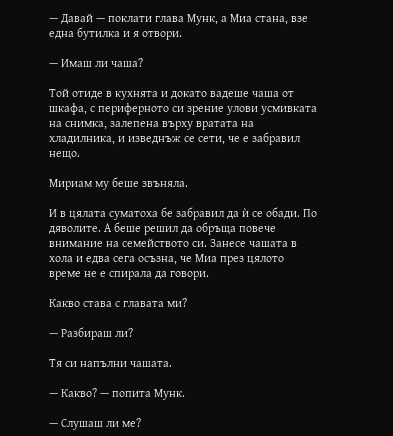— Давай — поклати глава Мунк, а Миа стана, взе една бутилка и я отвори.

— Имаш ли чаша?

Той отиде в кухнята и докато вадеше чаша от шкафа, с периферното си зрение улови усмивката на снимка, залепена върху вратата на хладилника, и изведнъж се сети, че е забравил нещо.

Мириам му беше звъняла.

И в цялата суматоха бе забравил да ѝ се обади. По дяволите. А беше решил да обръща повече внимание на семейството си. Занесе чашата в хола и едва сега осъзна, че Миа през цялото време не е спирала да говори.

Какво става с главата ми?

— Разбираш ли?

Тя си напълни чашата.

— Какво? — попита Мунк.

— Слушаш ли ме?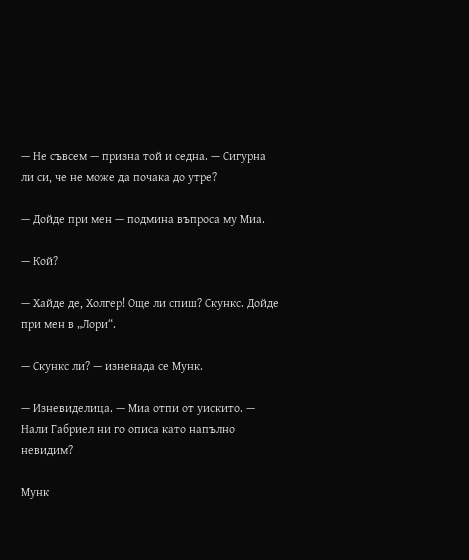— Не съвсем — призна той и седна. — Сигурна ли си, че не може да почака до утре?

— Дойде при мен — подмина въпроса му Миа.

— Кой?

— Хайде де, Холгер! Още ли спиш? Скункс. Дойде при мен в „Лори“.

— Скункс ли? — изненада се Мунк.

— Изневиделица. — Миа отпи от уискито. — Нали Габриел ни го описа като напълно невидим?

Мунк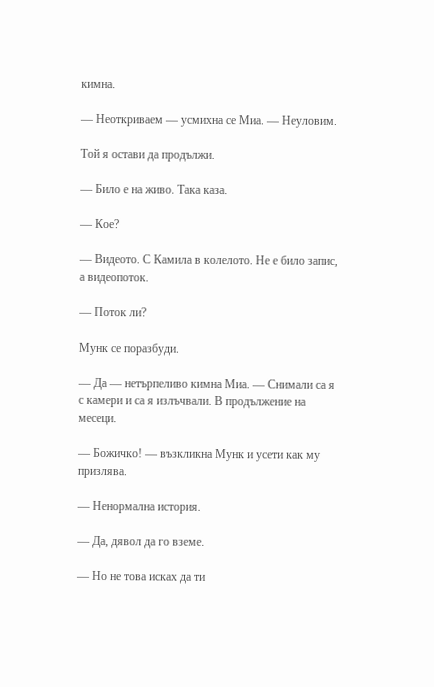кимна.

— Неоткриваем — усмихна се Миа. — Неуловим.

Той я остави да продължи.

— Било е на живо. Така каза.

— Кое?

— Видеото. С Камила в колелото. Не е било запис, а видеопоток.

— Поток ли?

Мунк се поразбуди.

— Да — нетърпеливо кимна Миа. — Снимали са я с камери и са я излъчвали. В продължение на месеци.

— Божичко! — възкликна Мунк и усети как му призлява.

— Ненормална история.

— Да, дявол да го вземе.

— Но не това исках да ти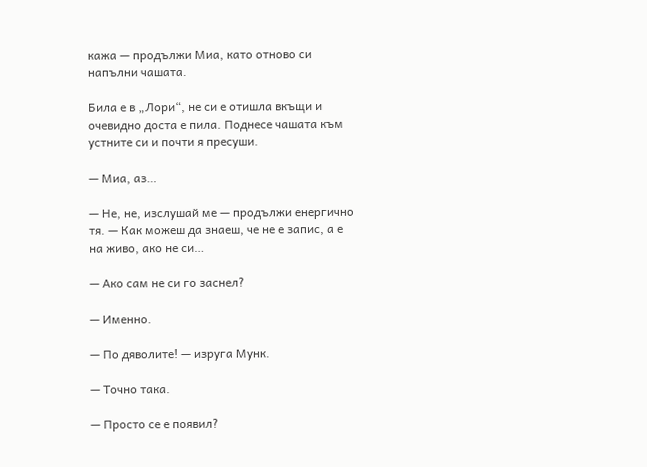кажа — продължи Миа, като отново си напълни чашата.

Била е в „Лори“, не си е отишла вкъщи и очевидно доста е пила. Поднесе чашата към устните си и почти я пресуши.

— Миа, аз…

— Не, не, изслушай ме — продължи енергично тя. — Как можеш да знаеш, че не е запис, а е на живо, ако не си…

— Ако сам не си го заснел?

— Именно.

— По дяволите! — изруга Мунк.

— Точно така.

— Просто се е появил?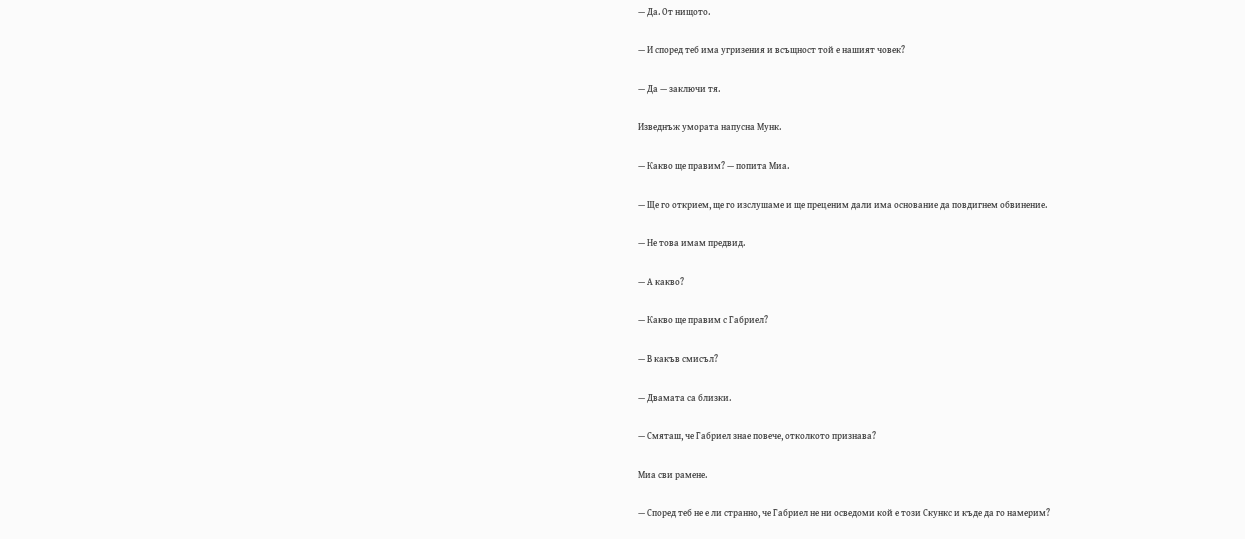— Да. От нищото.

— И според теб има угризения и всъщност той е нашият човек?

— Да — заключи тя.

Изведнъж умората напусна Мунк.

— Какво ще правим? — попита Миа.

— Ще го открием, ще го изслушаме и ще преценим дали има основание да повдигнем обвинение.

— Не това имам предвид.

— А какво?

— Какво ще правим с Габриел?

— В какъв смисъл?

— Двамата са близки.

— Смяташ, че Габриел знае повече, отколкото признава?

Миа сви рамене.

— Според теб не е ли странно, че Габриел не ни осведоми кой е този Скункс и къде да го намерим?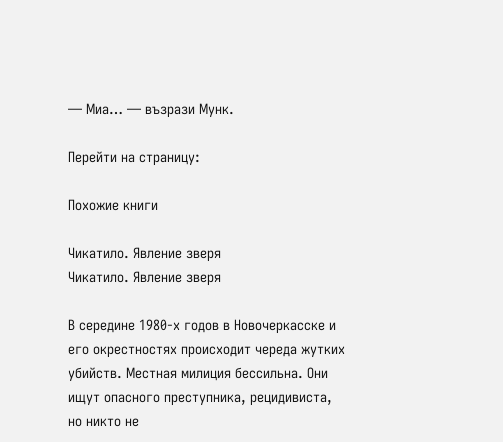— Миа… — възрази Мунк.

Перейти на страницу:

Похожие книги

Чикатило. Явление зверя
Чикатило. Явление зверя

В середине 1980-х годов в Новочеркасске и его окрестностях происходит череда жутких убийств. Местная милиция бессильна. Они ищут опасного преступника, рецидивиста, но никто не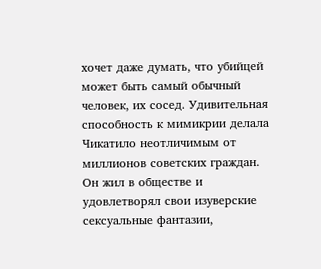хочет даже думать, что убийцей может быть самый обычный человек, их сосед. Удивительная способность к мимикрии делала Чикатило неотличимым от миллионов советских граждан. Он жил в обществе и удовлетворял свои изуверские сексуальные фантазии,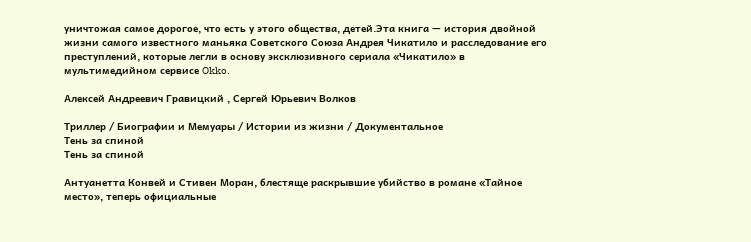уничтожая самое дорогое, что есть у этого общества, детей.Эта книга — история двойной жизни самого известного маньяка Советского Союза Андрея Чикатило и расследование его преступлений, которые легли в основу эксклюзивного сериала «Чикатило» в мультимедийном сервисе Okko.

Алексей Андреевич Гравицкий , Сергей Юрьевич Волков

Триллер / Биографии и Мемуары / Истории из жизни / Документальное
Тень за спиной
Тень за спиной

Антуанетта Конвей и Стивен Моран, блестяще раскрывшие убийство в романе «Тайное место», теперь официальные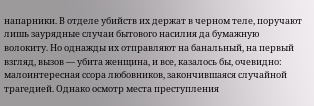напарники. В отделе убийств их держат в черном теле, поручают лишь заурядные случаи бытового насилия да бумажную волокиту. Но однажды их отправляют на банальный, на первый взгляд, вызов — убита женщина, и все, казалось бы, очевидно: малоинтересная ссора любовников, закончившаяся случайной трагедией. Однако осмотр места преступления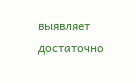выявляет достаточно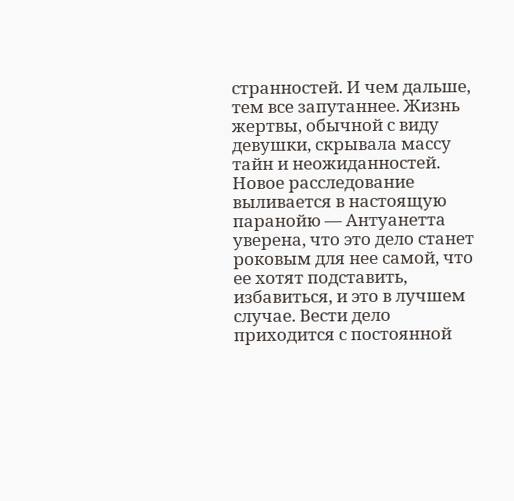странностей. И чем дальше, тем все запутаннее. Жизнь жертвы, обычной с виду девушки, скрывала массу тайн и неожиданностей. Новое расследование выливается в настоящую паранойю — Антуанетта уверена, что это дело станет роковым для нее самой, что ее хотят подставить, избавиться, и это в лучшем случае. Вести дело приходится с постоянной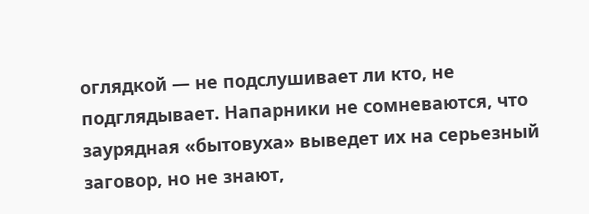оглядкой — не подслушивает ли кто, не подглядывает. Напарники не сомневаются, что заурядная «бытовуха» выведет их на серьезный заговор, но не знают,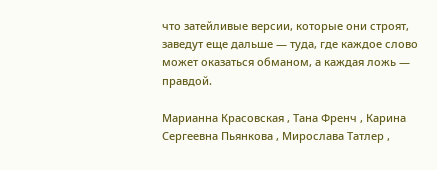что затейливые версии, которые они строят, заведут еще дальше — туда, где каждое слово может оказаться обманом, а каждая ложь — правдой.

Марианна Красовская , Тана Френч , Карина Сергеевна Пьянкова , Мирослава Татлер ,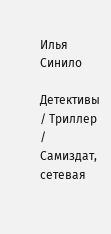Илья Синило

Детективы / Триллер / Самиздат, сетевая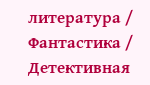литература / Фантастика / Детективная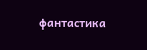фантастика